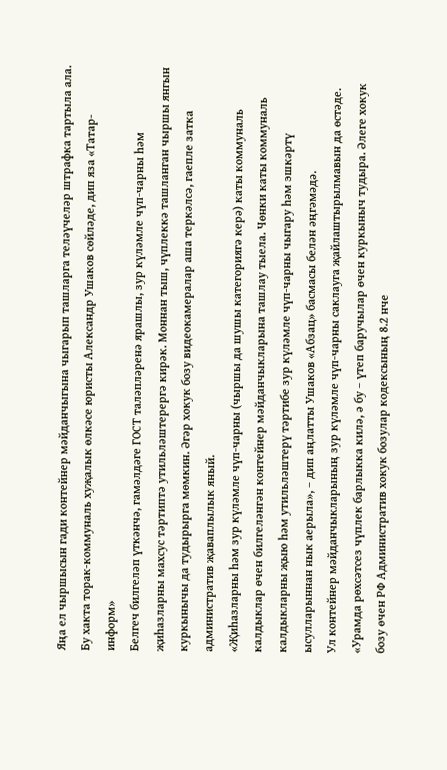Яңа ел чыршысын гади контейнер мәйданчыгына чыгарып ташларга теләүчеләр штрафка тартыла ала. Бу хакта торак-коммуналь хуҗалык өлкәсе юристы Александр Ушаков сөйләде, дип яза «Татар-информ»
Белгеч билгеләп үткәнчә, гамәлдәге ГОСТ таләпләренә ярашлы, зур күләмле чүп-чарны һәм җиһазларны махсус тәртиптә утильләштерергә кирәк. Моннан тыш, чүплеккә ташланган чыршы янгын куркынычы да тудырырга мөмкин. Әгәр хокук бозу видеокамералар аша теркәлсә, гаепле затка административ җаваплылык яный.
«Җиһазларны һәм зур күләмле чүп-чарны (чыршы да шушы категориягә керә) каты коммуналь калдыклар өчен билгеләнгән контейнер мәйданчыкларына ташлау тыела. Чөнки каты коммуналь калдыкларны җыю һәм утильләштерү тәртибе зур күләмле чүп-чарны чыгару һәм эшкәртү ысулларыннан нык аерыла», – дип аңлатты Ушаков «Абзац» басмасы белән әңгәмәдә.
Ул контейнер мәйданчыкларының зур күләмле чүп-чарны саклауга җайлаштырылмавын да өстәде.
«Урамда рөхсәтсез чүплек барлыкка килә, ә бу – үтеп баручылар өчен куркыныч тудыра. Әлеге хокук бозу өчен РФ Административ хокук бозулар кодексының 8.2 нче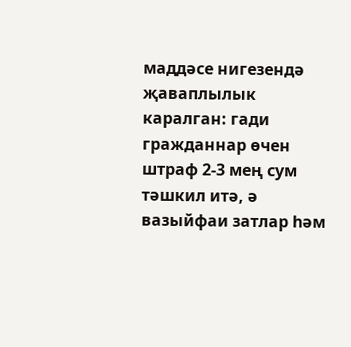маддәсе нигезендә җаваплылык каралган: гади гражданнар өчен штраф 2-3 мең сум тәшкил итә, ә вазыйфаи затлар һәм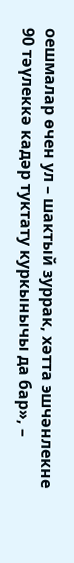оешмалар өчен ул – шактый зуррак, хәтта эшчәнлекне 90 тәүлеккә кадәр туктату куркынычы да бар», –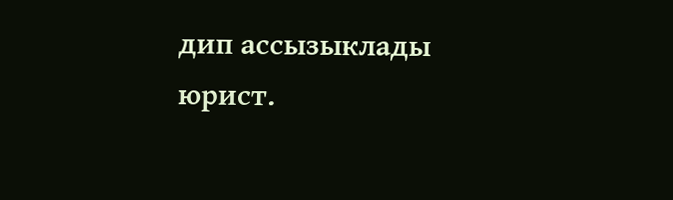дип ассызыклады юрист.